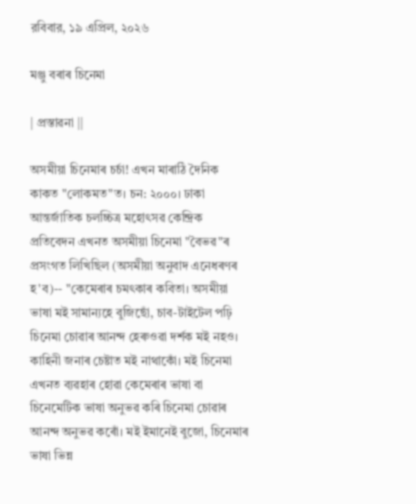রবিবার, ১৯ এপ্রিল, ২০২৬

মঞ্জু বৰাৰ চিনেমা

| প্ৰস্তাৱনা ||

অসমীয়া চিনেমাৰ চৰ্চা! এখন মাৰাঠি দৈনিক কাকত "লোকমত"ত। চন: ২০০০। ঢাকা আন্তৰ্জাতিক চলচ্চিত্ৰ মহোৎসৱ কেন্দ্ৰিক প্ৰতিবেদন এখনত অসমীয়া চিনেমা "বৈভৱ"ৰ প্ৰসংগত লিখিছিল (অসমীয়া অনুবাদ এনেধৰণৰ হ'ব)-- "কেমেৰাৰ চমৎকাৰ কবিতা। অসমীয়া ভাষা মই সামান্যহে বুজিছোঁ, চাব-টাইটেল পঢ়ি চিনেমা চোৱাৰ আনন্দ হেৰুওৱা দৰ্শক মই নহও। কাহিনী জনাৰ চেষ্টাত মই নাথাকোঁ। মই চিনেমা এখনত ব্যৱহাৰ হোৱা কেমেৰাৰ ভাষা বা চিনেমেটিক ভাষা অনুভৱ কৰি চিনেমা চোৱাৰ আনন্দ অনুভৱ কৰোঁ। মই ইমানেই বুজো, চিনেমাৰ ভাষা ভিন্ন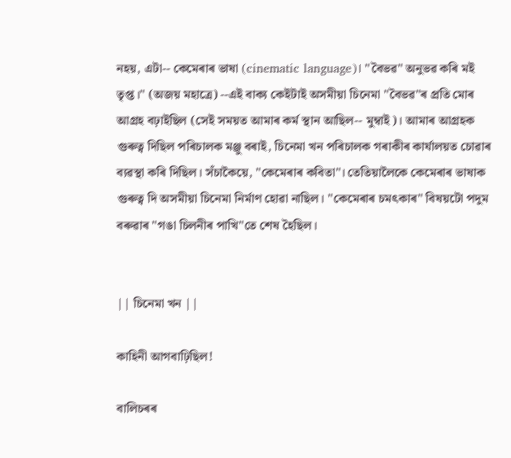নহয়, এটা-- কেমেৰাৰ ভাষা (cinematic language)। "বৈভৱ" অনুভৱ কৰি মই তৃপ্ত।" (অজয় মহাত্রে) --এই বাক্য কেইটাই অসমীয়া চিনেমা "বৈভৱ"ৰ প্ৰতি মোৰ আগ্ৰহ বঢ়াইছিল (সেই সময়ত আমাৰ কৰ্ম স্থান আছিল-- মুম্বাই)। আমাৰ আগ্ৰহক গুৰুত্ব দিছিল পৰিচালক মঞ্জু বৰাই, চিনেমা খন পৰিচালক গৰাকীৰ কাৰ্যালয়ত চোৱাৰ ব্যৱস্থা কৰি দিছিল। সঁচাকৈয়ে, "কেমেৰাৰ কবিতা"। তেতিয়ালৈকে কেমেৰাৰ ভাষাক গুৰুত্ব দি অসমীয়া চিনেমা নিৰ্মাণ হোৱা নাছিল। "কেমেৰাৰ চমৎকাৰ" বিষয়টো পদুম বৰুৱাৰ "গঙা চিলনীৰ পাখি"তে শেষ হৈছিল।


|| চিনেমা খন ||

কাহিনী আগবাঢ়িছিল!

বালিচৰৰ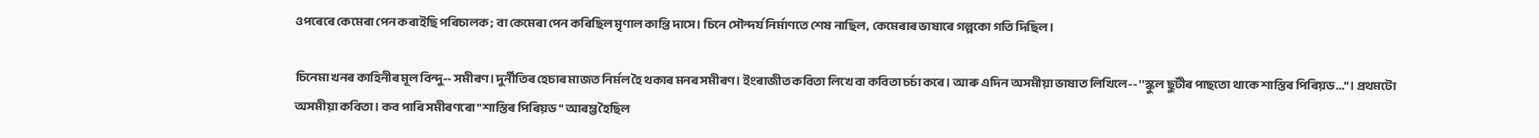ওপৰেৰে কেমেৰা পেন কৰাইছি পৰিচালক; বা কেমেৰা পেন কৰিছিল মৃণাল কান্তি দাসে। চিনে সৌন্দৰ্য নিৰ্মাণতে শেষ নাছিল, কেমেৰাৰ ভাষাৰে গল্পকো গতি দিছিল।

চিনেমা খনৰ কাহিনীৰ মূল বিন্দু-- সমীৰণ। দুৰ্নীতিৰ হেচাৰ মাজত নিৰ্মল হৈ থকাৰ মনৰ সমীৰণ। ইংৰাজীত কবিতা লিখে বা কবিতা চৰ্চা কৰে। আৰু এদিন অসমীয়া ভাষাত লিখিলে-- ''স্কুল ছুটীৰ পাছতো থাকে শাস্তিৰ পিৰিয়ড..."। প্ৰথমটো অসমীয়া কবিতা। কব পাৰি সমীৰণৰো "শাস্তিৰ পিৰিয়ড" আৰম্ভ হৈছিল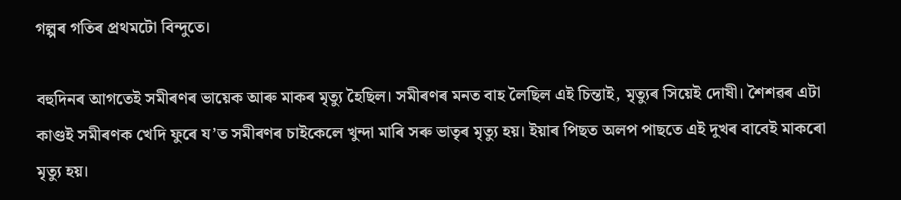গল্পৰ গতিৰ প্ৰথমটো বিন্দুতে।

বহুদিনৰ আগতেই সমীৰণৰ ভায়েক আৰু মাকৰ মৃত্যু হৈছিল। সমীৰণৰ মনত বাহ লৈছিল এই চিন্তাই, মৃত্যুৰ সিয়েই দোষী। শৈশৱৰ এটা কাণ্ডই সমীৰণক খেদি ফুৰে য’ত সমীৰণৰ চাইকেলে খুন্দা মাৰি সৰু ভাতৃৰ মৃত্যু হয়। ইয়াৰ পিছত অলপ পাছতে এই দুখৰ বাবেই মাকৰো মৃত্যু হয়।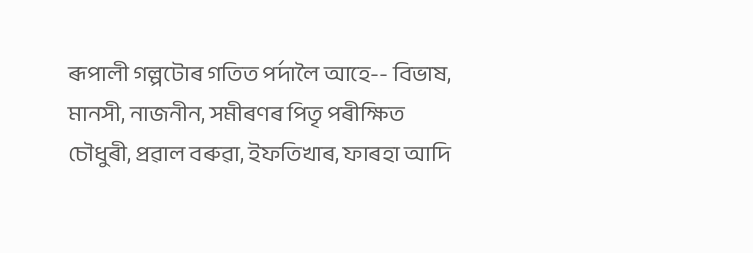ৰূপালী গল্পটোৰ গতিত পৰ্দালৈ আহে-- বিভাষ, মানসী, নাজনীন, সমীৰণৰ পিতৃ পৰীক্ষিত চৌধুৰী, প্ৰৱাল বৰুৱা, ইফতিখাৰ, ফাৰহা আদি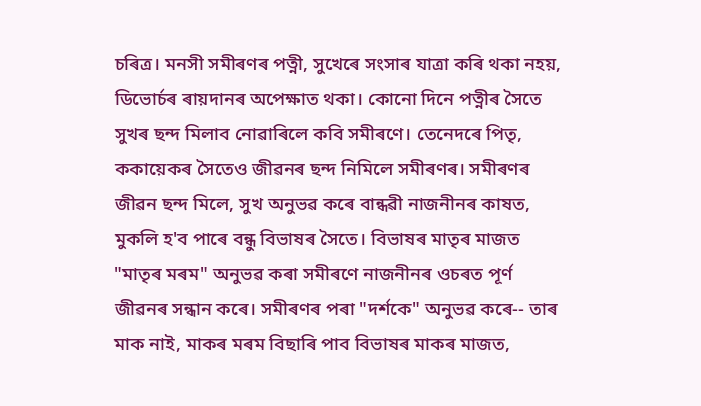চৰিত্ৰ। মনসী সমীৰণৰ পত্নী, সুখেৰে সংসাৰ যাত্ৰা কৰি থকা নহয়, ডিভোৰ্চৰ ৰায়দানৰ অপেক্ষাত থকা। কোনো দিনে পত্নীৰ সৈতে সুখৰ ছন্দ মিলাব নোৱাৰিলে কবি সমীৰণে। তেনেদৰে পিতৃ, ককায়েকৰ সৈতেও জীৱনৰ ছন্দ নিমিলে সমীৰণৰ। সমীৰণৰ জীৱন ছন্দ মিলে, সুখ অনুভৱ কৰে বান্ধৱী নাজনীনৰ কাষত, মুকলি হ'ব পাৰে বন্ধু বিভাষৰ সৈতে। বিভাষৰ মাতৃৰ মাজত "মাতৃৰ মৰম" অনুভৱ কৰা সমীৰণে নাজনীনৰ ওচৰত পূৰ্ণ জীৱনৰ সন্ধান কৰে। সমীৰণৰ পৰা "দৰ্শকে" অনুভৱ কৰে-- তাৰ মাক নাই, মাকৰ মৰম বিছাৰি পাব বিভাষৰ মাকৰ মাজত,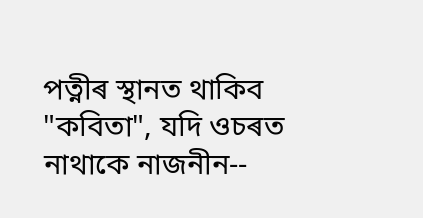পত্নীৰ স্থানত থাকিব "কবিতা", যদি ওচৰত নাথাকে নাজনীন--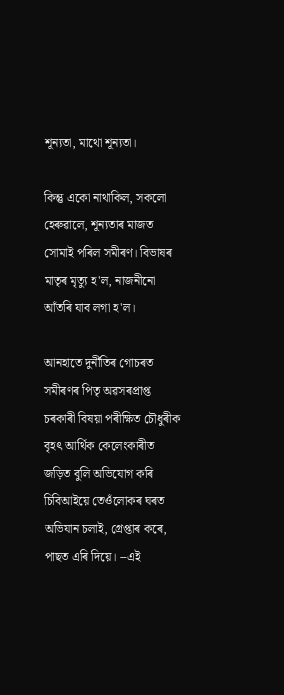শূন্যতা, মাথো শূন্যতা।

কিন্তু একো নাথাকিল, সকলো হেৰুৱালে, শূন্যতাৰ মাজত সোমাই পৰিল সমীৰণ। বিভাষৰ মাতৃৰ মৃত্যু হ'ল, নাজনীনো আঁতৰি যাব লগা হ'ল।

আনহাতে দুর্নীতিৰ গোচৰত সমীৰণৰ পিতৃ অৱসৰপ্ৰাপ্ত চৰকাৰী বিষয়া পৰীক্ষিত চৌধুৰীক বৃহৎ আৰ্থিক কেলেংকাৰীত জড়িত বুলি অভিযোগ কৰি চিবিআইয়ে তেওঁলোকৰ ঘৰত অভিযান চলাই, গ্ৰেপ্তাৰ কৰে, পাছত এৰি দিয়ে। --এই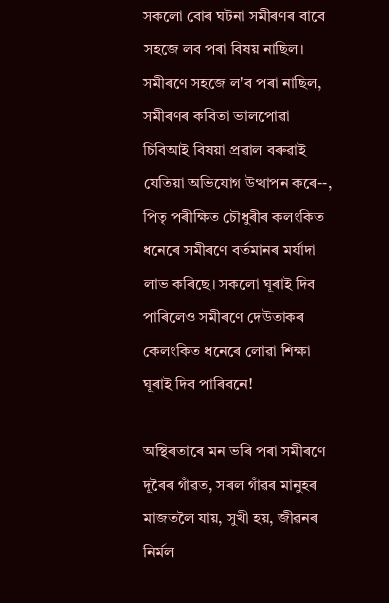সকলো বোৰ ঘটনা সমীৰণৰ বাবে সহজে লব পৰা বিষয় নাছিল। সমীৰণে সহজে ল'ব পৰা নাছিল, সমীৰণৰ কবিতা ভালপোৱা চিবিআই বিষয়া প্ৰৱাল বৰুৱাই যেতিয়া অভিযোগ উত্থাপন কৰে--, পিতৃ পৰীক্ষিত চৌধুৰীৰ কলংকিত ধনেৰে সমীৰণে বৰ্তমানৰ মৰ্যাদা লাভ কৰিছে। সকলো ঘূৰাই দিব পাৰিলেও সমীৰণে দেউতাকৰ কেলংকিত ধনেৰে লোৱা শিক্ষা ঘূৰাই দিব পাৰিবনে!

অস্থিৰতাৰে মন ভৰি পৰা সমীৰণে দূৰৈৰ গাঁৱত, সৰল গাঁৱৰ মানুহৰ মাজতলৈ যায়, সুখী হয়, জীৱনৰ নিৰ্মল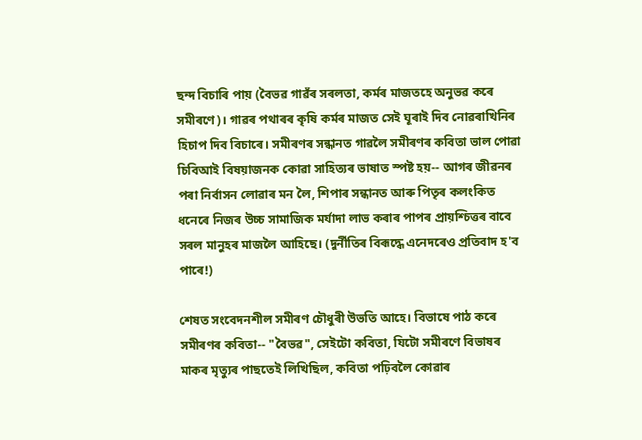ছন্দ বিচাৰি পায় (বৈভৱ গাৱঁৰ সৰলতা, কৰ্মৰ মাজতহে অনুভৱ কৰে সমীৰণে)। গাৱৰ পথাৰৰ কৃষি কৰ্মৰ মাজত সেই ঘূৰাই দিব নোৱৰাখিনিৰ হিচাপ দিব বিচাৰে। সমীৰণৰ সন্ধানত গাৱলৈ সমীৰণৰ কবিতা ভাল পোৱা চিবিআই বিষয়াজনক কোৱা সাহিত্যৰ ভাষাত স্পষ্ট হয়-- আগৰ জীৱনৰ পৰা নিৰ্বাসন লোৱাৰ মন লৈ, শিপাৰ সন্ধানত আৰু পিতৃৰ কলংকিত ধনেৰে নিজৰ উচ্চ সামাজিক মৰ্যাদা লাভ কৰাৰ পাপৰ প্ৰায়শ্চিত্তৰ বাবে সৰল মানুহৰ মাজলৈ আহিছে। (দুৰ্নীতিৰ বিৰূদ্ধে এনেদৰেও প্ৰতিবাদ হ'ব পাৰে!)

শেষত সংবেদনশীল সমীৰণ চৌধুৰী উভতি আহে। বিভাষে পাঠ কৰে সমীৰণৰ কবিতা-- "বৈভৱ", সেইটো কবিতা, যিটো সমীৰণে বিভাষৰ মাকৰ মৃত্যুৰ পাছতেই লিখিছিল, কবিতা পঢ়িবলৈ কোৱাৰ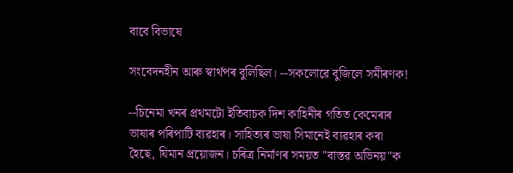বাবে বিভাষে

সংবেদনহীন আৰু স্বাৰ্থপৰ বুলিছিল। --সকলোৱে বুজিলে সমীৰণক!

--চিনেমা খনৰ প্ৰথমটো ইতিবাচক দিশ কাহিনীৰ গতিত কেমেৰাৰ ভাষাৰ পৰিপাটি ব্যৱহাৰ। সাহিত্যৰ ভাষা সিমানেই ব্যৱহাৰ কৰা হৈছে, যিমান প্ৰয়োজন। চৰিত্ৰ নিৰ্মাণৰ সময়ত "বাস্তৱ অভিনয়"ক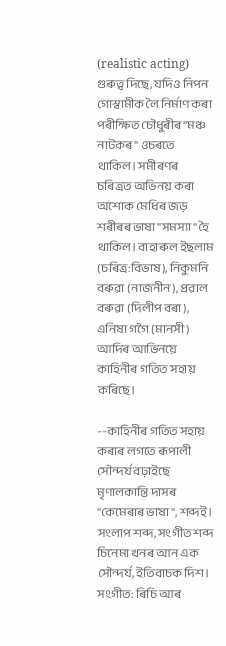(realistic acting) গুৰুত্ব দিছে, যদিও নিপন গোস্বামীক লৈ নিৰ্মাণ কৰা পৰীক্ষিত চৌধুৰীৰ "মঞ্চ নাটকৰ" ওচৰতে থাকিল। সমীৰণৰ চৰিত্ৰত অভিনয় কৰা অশোক মেধিৰ জড় শৰীৰৰ ভাষা "সমস্যা" হৈ থাকিল। বাহাৰুল ইছলাম (চৰিত্ৰ:বিভাষ), নিকুমনি বৰুৱা (নাজনীন), প্ৰৱাল বৰুৱা (দিলীপ বৰা), এনিষা গগৈ (মানসী) আদিৰ আভিনয়ে কাহিনীৰ গতিত সহায় কৰিছে।

--কাহিনীৰ গতিত সহায় কৰাৰ লগতে ৰূপালী সৌন্দৰ্য বঢ়াইছে মৃণালকান্তি দাসৰ "কেমেৰাৰ ভাষা", শব্দই। সংলাপ শব্দ, সংগীত শব্দ চিনেমা খনৰ আন এক সৌন্দৰ্য, ইতিবাচক দিশ। সংগীত: ৰিচি আৰ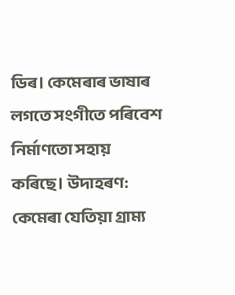ডিৰ। কেমেৰাৰ ভাষাৰ লগতে সংগীতে পৰিবেশ নিৰ্মাণতো সহায় কৰিছে। উদাহৰণ: কেমেৰা যেতিয়া গ্ৰাম্য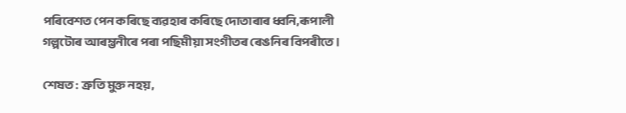পৰিবেশত পেন কৰিছে ব্যৱহাৰ কৰিছে দোতাৰাৰ ধ্বনি,ৰূপালী গল্পটোৰ আৰম্ভনীৰে পৰা পছিমীয়া সংগীতৰ ৰেঙনিৰ বিপৰীতে।

শেষত: ত্ৰুতি মুক্ত নহয়,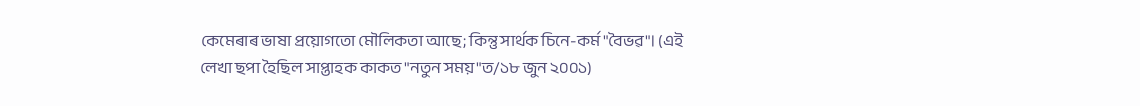কেমেৰাৰ ভাষা প্ৰয়োগতো মৌলিকতা আছে; কিন্তু সাৰ্থক চিনে-কৰ্ম "বৈভৱ"। (এই লেখা ছপা হৈছিল সাপ্তাহক কাকত "নতুন সময়"ত/১৮ জুন ২০০১)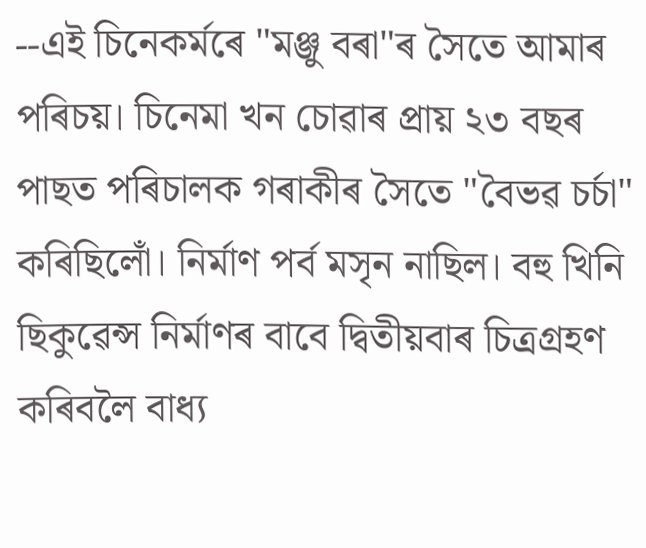--এই চিনেকৰ্মৰে "মঞ্জু বৰা"ৰ সৈতে আমাৰ পৰিচয়। চিনেমা খন চোৱাৰ প্ৰায় ২৩ বছৰ পাছত পৰিচালক গৰাকীৰ সৈতে "বৈভৱ চৰ্চা" কৰিছিলোঁ। নিৰ্মাণ পৰ্ব মসৃন নাছিল। বহু খিনি ছিকুৱেন্স নিৰ্মাণৰ বাবে দ্বিতীয়বাৰ চিত্ৰগ্ৰহণ কৰিবলৈ বাধ্য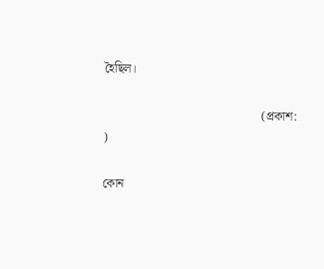হৈছিল।

                                                   (প্ৰকাশ: )

কোন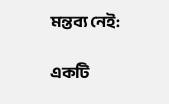মন্তব্য নেই:

একটি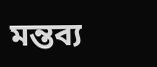মন্তব্য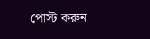পোস্ট করুন